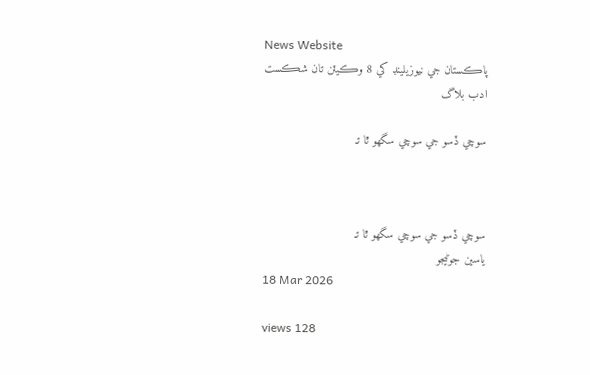News Website
پاڪستان جي نيوزيلينڊ کي 8 وڪيٽن تان شڪست
ادب بلاگ

سوچي ڏسو جي سوچي سگھو ٿا تـ



سوچي ڏسو جي سوچي سگھو ٿا تـ
ياسين جوڻيجو
18 Mar 2026

views 128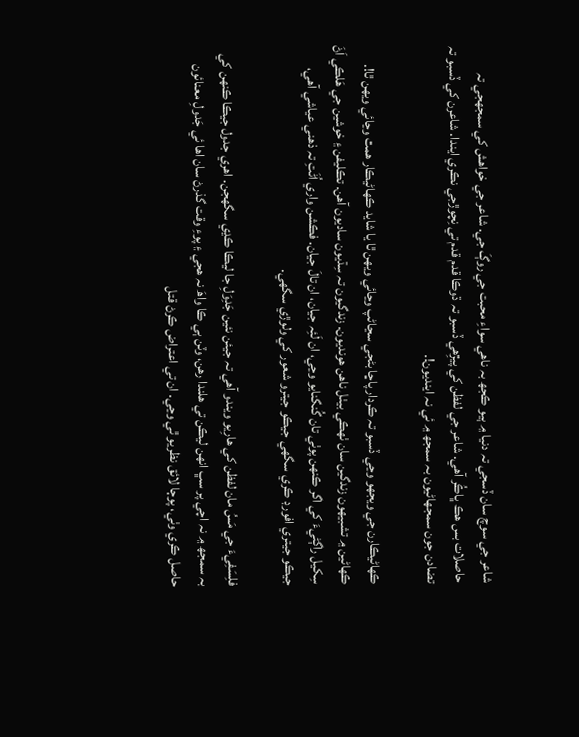شاعر جي سوچ سان ڏسجي تہ دنيا ۾ ٻيو ڪجھ بہ ناھي سواءِ محبت جي روڳَ جي. شاعر جي خواھش کي سمجھجي تہ حاصلات بس ھڪ ڀاڪُر آھي. شاعر جي لفظن کي پيڙِھي ڏسبو تہ ڌوڪا قدم قدم تي نِچوڙجي نڪري ايندا. شاعرن کي ڏسبو تہ تضادن جون سمجھاڻيون بہ سمجھ ۾ ئي نہ اينديون!.

ڪھاڻيڪارن جي ويجھو وڃي ڏسبو تہ ڪردار پاڇا بڻجي سڃاڻپ وڃائي ويھن ٿا يا شايد ڪھاڻيڪار ھمٿ وڃائي ويھن ٿا!. ڪھاڻين ۾ تشبيھون زندگين سان ٺھڪي بيٺل ناھن ھونديون. زندگيون تہ سِڌيون ساديون آھن. تڪليفن ۽ خوشين جي ھَلڪي اَڻَ سِکيل راڳڻيءَ کي اگر ڪنھن پوٺي تان گُنگنايو وڃي، ان لَئِہ جيان، ان تالَ جيان. فڪشن واري اُڻَتِ تہ ذھني عياشي آھي، جيڪو جيتري افورڊ ڪري سگھي جيڪو جيترو شعور کي ولوڙي سگھي.

فلِسَفِيءَ جي مَسُ مان لفظن کي ھارِيو ويندو آھي تہ جيئن نئين جَدِوَلِ جا ليڪا ڪڍي سگھجن. اھري جدول جيڪا ڪنھن کي بہ سمجھ ۾ نہ اچي پر سڀ انھن ليڪن تي ھلندا رھن، وٽن ٻي ڪا واھَ نہ ھجي ۽ پوءِ وقت گذرڻ سان اھا ئي جَدولِ معنائون حاصل ڪري وٺي، پوڄا لائق نظريو ٿي وڃي. ان تي اعتراض ڪرڻ قتل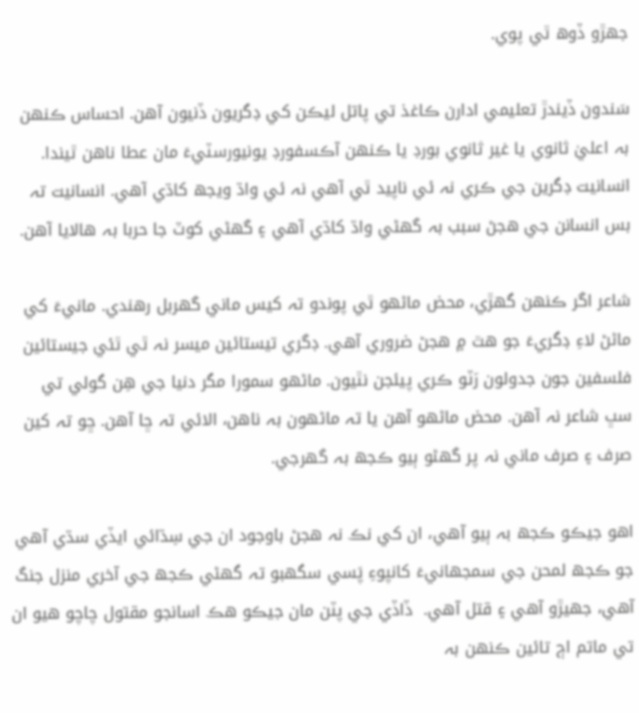جھڙو ڏوھ ٿي پوي.

سَندون ڏيندڙ تعليمي ادارن ڪاغذ تي پاتل ليڪن کي ڊگريون ڏنيون آھن. احساس ڪنھن بہ اعليٰ ثانوي يا غير ثانوي بورڊ يا ڪنھن آڪسفورڊ يونيورسٽيءَ مان عطا ناھن ٿيندا. انسانيت ڊگرين جي ڪري نہ ئي ناپيد ٿي آھي نہ ئي واڌ ويجھ کاڌي آھي. انسانيت تہ بس انسانن جي ھجڻ سبب بہ گھڻي واڌ کاڌي آھي ۽ گھڻي کوٽ جا حربا بہ ھالايا آھن.

شاعر اگر ڪنھن گھڙي، محض ماڻھو ٿي پوندو تہ کيس ماني گھربل رھندي. مانيءَ کي ماڻڻ لاءِ ڊگريءَ جو ھٿ ۾ ھجڻ ضروري آھي. ڊگري تيستائين ميسر نہ ٿي ٿئي جيستائين فلسفين جون جدولون رَٽو ڪري پيئجن نٿيون. ماڻھو سمورا مگر دنيا جي ھِن گولي تي سڀ شاعر نہ آھن. محض ماڻھو آھن يا تہ ماڻھون بہ ناھن، الائي تہ ڇا آھن. ڇو تہ کين صرف ۽ صرف ماني نہ پر گھڻو ٻيو ڪجھ بہ گھرجي.

اھو جيڪو ڪجھ بہ ٻيو آھي، ان کي نڪ نہ ھجڻ باوجود ان جي سِڌائي ايڏي سڌي آھي جو ڪجھ لمحن جي سمجھانيءَ کانپوءِ پَسي سگھبو تہ گھڻي ڪجھ جي آخري منزل جنگ آھي، جھيڙو آھي ۽ قتل آھي.  ڏاڏي جي پٽن مان جيڪو ھڪ اسانجو مقتول چاچو ھيو ان تي ماتم اڄ تائين ڪنھن بہ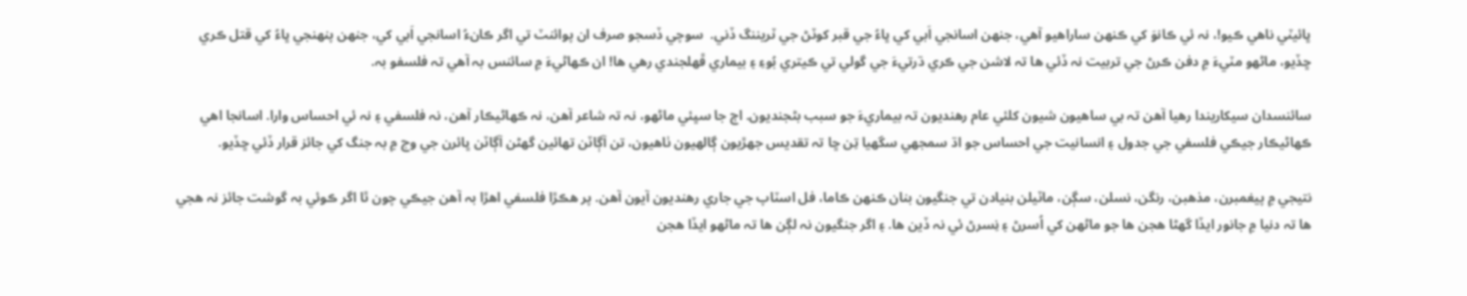ڀائيٽي ناھي ڪيو!، نہ ئي ڪانوَ کي ڪنھن ساراھيو آھي، جنھن اسانجي اَبي کي ڀاءُ جي قبر کوٽڻ جي ٽريننگ ڏني.  سوچي ڏسجو صرف ان پوائنٽ تي اگر ڪانءُ اسانجي اَبي کي، جنھن پنھنجي ڀاءُ کي قتل ڪري ڇڏيو، ماڻھو مٽيءَ ۾ دفن ڪرڻ جي تربيت نہ ڏئي ھا تہ لاشن جي ڪري ڌرتيءَ جي گولي تي ڪيتري بُوءِ ۽ بيماري ڦھلجندي رھي ھا! ان ڪھاڻيءَ ۾ سائنس بہ آھي تہ فلسفو بہ.

سائنسدان سيکاريندا رھيا آھن تہ بي ساھيون شيون کلئي عام رھنديون تہ بيماريءَ جو سبب بڻجنديون. اڄ جا سڀئي ماڻھو، نہ تہ شاعر آھن، نہ ڪھاڻيڪار آھن، نہ فلسفي ۽ نہ ئي احساس وارا. اسانجا اھي ڪھاڻيڪار جيڪي فلسفي جي جدول ۽ انسانيت جي احساس جو اڌ سمجھي سگھيا تِن ڇا تہ تقديس جھڙيون ڳالھيون ٺاھيون، تن آڳاٽن تھائين گھڻن آڳاٽن ڀائرن جي وچ ۾ بہ جنگ کي جائز قرار ڏئي ڇڏيو.

نتيجي ۾ پيغمبرن، مذھبن، رنگن، نسلن، سڳن، ماٽيلن بنيادن تي جنگيون بنان ڪنھن ڪاما، فل اسٽاپ جي جاري رھنديون آيون آھن. پر ھڪڙا فلسفي اھڙا بہ آھن جيڪي چون ٿا اگر ڪوئي بہ گوشت جائز نہ ھجي ھا تہ دنيا ۾ جانور ايڏا گھڻا ھجن ھا جو ماڻھن کي اُسرڻ ۽ نِسرڻ ئي نہ ڏين ھا. ۽ اگر جنگيون نہ لڳن ھا تہ ماڻھو ايڏا ھجن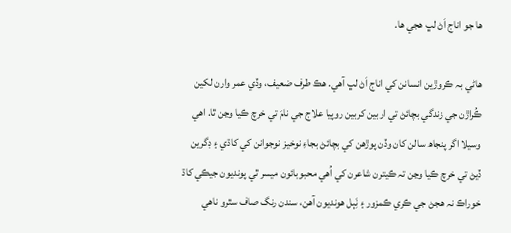ھا جو اناج اَڻ لڀ ھجي ھا.

ھاڻي بہ ڪروڙين انسانن کي اناج اَڻ لڀ آھي. ھڪ طرف ضعيف، وڏي عمر وارن لکين ڪُراڙن جي زندگي بچائڻ تي اربين کربين روپيا علاج جي نامَ تي خرچ ڪيا وڃن ٿا. اھي وسيلا اگر پنجاھ سالن کان وڏن پوڙھن کي بچائڻ بجاءِ نوخيز نوجوانن کي کاڌي ۽ ڊگرين ڏيڻ تي خرچ ڪيا وڃن تہ ڪيترن شاعرن کي اُھي محبوبائون ميسر ٿي پونديون جيڪي کاڌ خوراڪ نہ ھجڻ جي ڪري ڪمزور ۽ نَِٻل ھونديون آھن، سندن رنگ صاف سٿرو ناھي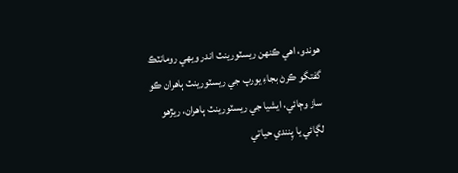ھوندو، اھي ڪنھن ريسٽورينٽ اندر ويھي رومانٽڪ گفتگو ڪرڻ بجاءِ يورپ جي ريسٽورينٽ ٻاھران ڪو ساز وڄائي، ايشيا جي ريسٽورينٽ ٻاھران، ريڙھو لڳائي يا پِنندي حياتي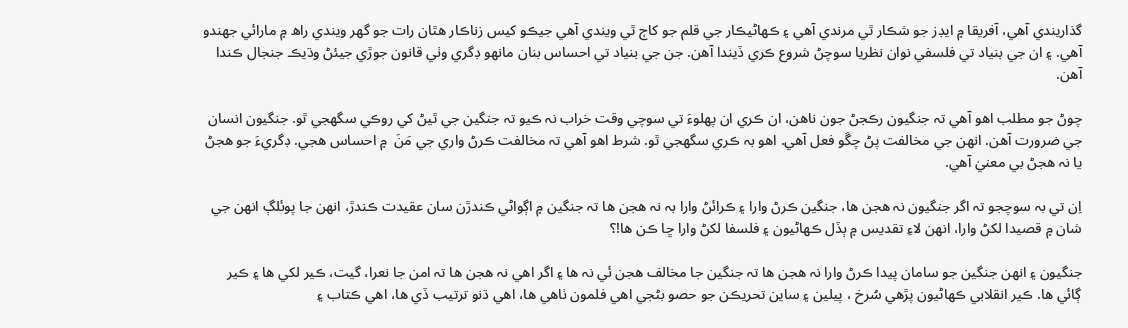گذاريندي آھي، آفريقا ۾ ايڊز جو شڪار ٿي مرندي آھي ۽ ڪھاڻيڪار جي قلم جو کاڄ ٿي ويندي آھي جيڪو کيس زناڪار ھٿان رات جو گھر ويندي راھ ۾ مارائي جھندو آھي. ۽ ان جي بنياد تي فلسفي نوان نظريا سوچڻ شروع ڪري ڏيندا آھن. جن جي بنياد تي احساس بنان مانھو ڊگري وٺي قانون جوڙي جيئڻ وڌيڪ جنجال ڪندا آھن.

چوڻ جو مطلب اھو آھي تہ جنگيون رڪجڻ جون ناھن، ان ڪري ان پھلوءَ تي سوچي وقت خراب نہ ڪيو تہ جنگين جي ٿيڻ کي روڪي سگھجي ٿو. جنگيون انسان جي ضرورت آھن. انھن جي مخالفت پڻ چڱو فعل آھي. اھو بہ ڪري سگھجي ٿو. شرط اھو آھي تہ مخالفت ڪرڻ واري جي مَنَ  ۾ احساس ھجي. ڊگريءَ جو ھجڻ يا نہ ھجڻ بي معنيٰ آھي.

اِن تي بہ سوچجو تہ اگر جنگيون نہ ھجن ھا، جنگين ڪرڻ وارا ۽ ڪرائڻ وارا بہ نہ ھجن ھا تہ جنگين ۾ اڳواڻي ڪندڙن سان عقيدت ڪندڙ، انھن جا پوئلڳ انھن جي شان ۾ قصيدا لکڻ وارا، انھن لاءِ تقديس ۾ ٻڏل ڪھاڻيون ۽ فلسفا لکڻ وارا ڇا ڪن ھا!؟

جنگيون ۽ انھن جنگين جو سامان پيدا ڪرڻ وارا نہ ھجن ھا تہ جنگين جا مخالف ھجن ئي نہ ھا ۽ اگر اھي نہ ھجن ھا تہ امن جا نعرا، گيت، ڪير لکي ھا ۽ ڪير ڳائي ھا. ڪير انقلابي ڪھاڻيون پڙھي سُرخ ، پيلين ۽ ساين تحريڪن جو حصو بڻجي اھي فلمون ٺاھي ھا، اھي ڌنو ترتيب ڏي ھا، اھي ڪتاب ۽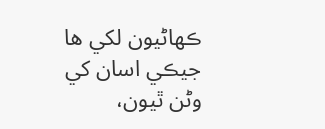ڪھاڻيون لکي ھا جيڪي اسان کي وڻن ٿيون،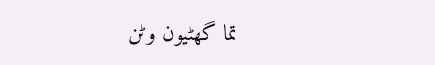تما گھڻيون وڻن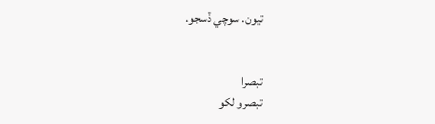تيون. سوچي ڏسجو.


تبصرا
تبصرو لکو